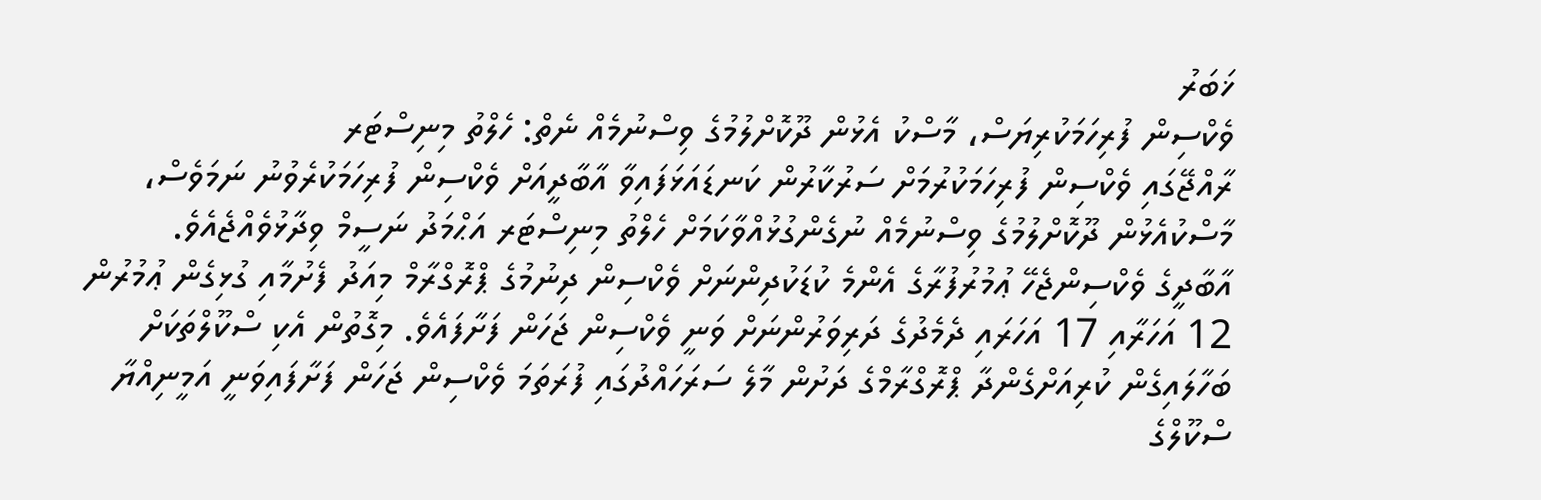ޚަބަރު
ވެކްސިން ފުރިހަމަކުރިޔަސް، މާސްކު އެޅުން ދޫކޮށްލުމުގެ ވިސްނުމެއް ނެތް: ހެލްތު މިނިސްޓަރ
ރާއްޖޭގައި ވެކްސިން ފުރިހަމަކުރުމަށް ސަރުކާރުން ކަނޑައަޅަފައިވާ އާބާދީއަށް ވެކްސިން ފުރިހަމަކުރެވުނު ނަމަވެސް، މާސްކުއެޅުން ދޫކޮށްލުމުގެ ވިސްނުމެއް ނުގެންގުޅުއްވާކަމަށް ހެލްތު މިނިސްޓަރ އަޙްމަދު ނަސީމް ވިދާޅުވެއްޖެއެވެ.
އާބާދީގެ ވެކްސިންޖެހޭ ޢުމުރުފުރާގެ އެންމެ ކުޑަކުދިންނަށް ވެކްސިން ދިނުމުގެ ޕްރޮގްރާމް މިއަދު ފެށުމާއި ގުޅިގެން ޢުމުރުން 12 އަހަރާއި 17 އަހަރައި ދެމެދުގެ ދަރިވަރުންނަށް ވަނީ ވެކްސިން ޖަހަން ފަށާފައެވެ. މިގޮތުން އެކި ސްކޫލްތަކަށް ބަހާލައިގެން ކުރިއަށްގެންދާ ޕްރޮގްރާމްގެ ދަށުން މާލެ ސަރަހައްދުގައި ފުރަތަމަ ވެކްސިން ޖަހަން ފަށާފައިވަނީ އަމީނިއްޔާ ސްކޫލްގެ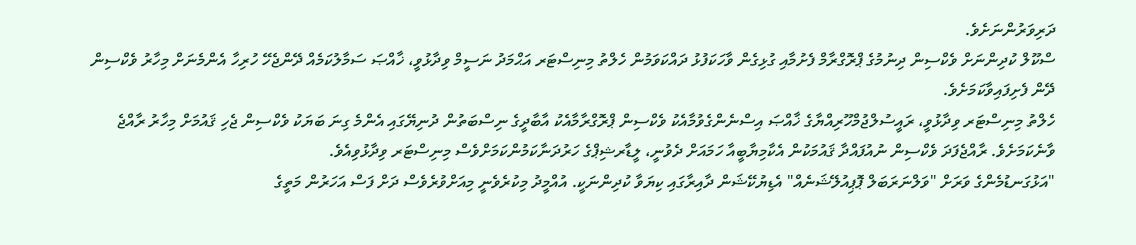ދަރިވަރުންނަށެވެ.
ސްކޫލް ކުދިންނަށް ވެކްސިން ދިނުމުގެ ޕްރޮގްރާމް ފެށުމާއި ގުޅިގެން ވާހަކަފުޅު ދައްކަވަމުން ހެލްތު މިނިސްޓަރ އަޙްމަދު ނަސީމް ވިދާޅުވީ، ޚާއްޞަ ސަމާލުކަމެއް ދޭންޖެހޭ ހުރިހާ އެންމެނަށް މިހާރު ވެކްސިން ދޭން ފެށިފައިވާކަމަށެވެ.
ހެލްތު މިނިސްޓަރ ވިދާޅުވީ، ރައީސުލްޖުމްހޫރިއްޔާގެ ޚާއްޞަ އިސްނެންގެވުމާއެކު ވެކްސިން ޕްރޮގްރާމާއެކު އާބާދީގެ ނިސްބަތުން ދުނިޔޭގައި އެންމެ ގިނަ ބަޔަކު ވެކްސިން ޖެހި ޤައުމަށް މިހާރު ރާއްޖެ ވާނެކަމަށެވެ. ރާއްޖެފަދަ ވެކްސިން ނުއުފައްދާ ޤައުމަކުން އެކާމިޔާބީއާ ހަމައަށް ދެވުނީ، ލީޑާރޝިޕްގެ ހަރުދަނާކަމުންކަމަށްވެސް މިނިސްޓަރ ވިދާޅުވިއެވެ.
"އަޅުގަނޑުމެންގެ ވަރަށް "ވަލްނަރަބަލް ޕޮޕިއުލޭޝަނެއް" އެޑިޔުކޭޝަން ދާއިރާގައި ކިޔަވާ ކުދިންނަކީ. އުއްމީދު މިކުރެވެނީ މިއަށްވުރެވެސް ދަށް ފަސް އަހަރުން މަތީގެ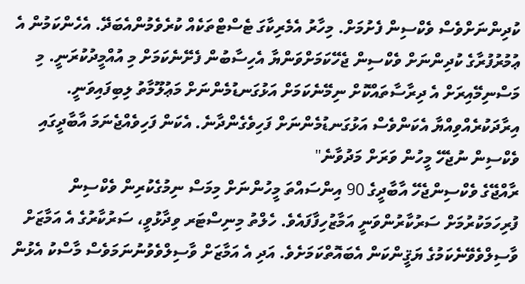ކުދިންނަށްވެސް ވެކްސިން ފެށުމަށް. މިހާރު އެމެރިކާގަ ޓެސްޓްތަކެއް ކުރެވެމުންއެބަދޭ. އެހެންކަމުން އެ ޢުމުރުފުރާގެ ކުދިންނަށް ވެކްސިން ޖެހޭކަމަށްވަންޔާ އެހިސާބުން ފެށޭނެކަމަށް މި އުއްމީދުކުރަނީ. މި މަސްނިމޭއިރަށް އެ ދިރާސާތައްކޮށް ނިމޭނެކަމަށް އަޅުގަނޑުމެންނަށް މަޢުލޫމާތު ލިބިފައިވަނީ. އިރާދަކުރެއްވިއްޔާ އެކަންވެސް އަޅުގަނޑުމެންނަށް ފަހިވެގެންދާނެ. އެކަން ފަހިވެއްޖެނަމަ އާބާދީގައި ވެކްސިން ނުޖެހޭ މީހުން ވަރަށް މަދުވާނެ"
ރާއްޖޭގެ ވެކްސިންޖެހޭ އާބާދީގެ 90 އިންސައްތަ މީހުންނަށް މިމަސް ނިމުގެކުރިން ވެކްސިން ފުރިހަމަކުރުމަށް ސަރުކާރުންވަނީ އަމާޒުހިފާފައެވެ. ހެލްތު މިނިސްޓަރ ވިދާޅުވީ، ސަރުކާރުގެ އެ އަމާޒަށް ވާސިލްވެވޭނެކަމުގެ ޔަޤީންކަން އެބައޮތްކަމަށެވެ. އަދި އެ އަމާޒަށް ވާސިލްވެވުނުނަމަވެސް މާސްކު އެޅުން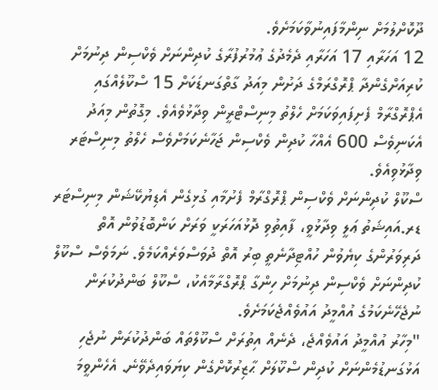ދޫކޮށްލުމަށް ނިންމާފައިނުވާކަމަށެވެ.
12 އަހަރާއި 17 އަހަރާއި ދެމެދުގެ ޢުމުރުފުރާގެ ކުދިންނަށް ވެކްސިން ދިނުމަށް ކުރިއަށްގެންދާ ޕްރޮގްރަމްގެ ދަށުން މިއަދު ގާތްގަނޑަކަށް 15 ސްކޫލެއްގައި އެޕްރޮގްރާމް ފެށިފައިވަކަމަށް ހެލްތު މިނިސްޓްރީން ވިދާޅުވެއެވެ. މިގޮތުން މިއަދު އެކަނިވެސް 600 އެއްހާ ކުދިން ވެކްސިން ޖަހާނެކަމަށްވެސް ހެލްތު މިނިސްޓަރ ވިދާޅުވިއެވެ.
ސްކޫލް ކުދިންނަށް ވެކްސިން ޕްރޮގްރާމް ފެށުމާއި ގުޅިގެން އެޑިޔުކޭޝަން މިނިސްޓަރ ޑރ.އައިޝަތު ޢަލީ ވިދާޅުވީ، ފާއިތުވި ދޮޅުއަހަރަކީ ވަރަށް ކަންބޮޑުވުން އޮތް ދަރިވަރުންގެ ކިޔެވުން ހުއްޓިދާނެތީ ބިރު އޮތް ދުވަސްވަރެއްކަމެވެ. ނަމަވެސް ސްކޫލް ކުދިންނަށް ވެކްސިން ދިނުމަށް ހިންގާ ޕްރޮގްރާމާއެކު، ސްކޫލް ބަންދުކުރަން ނުޖެހޭނެކަމުގެ އުއްމީދު އައުވެއްޖެކަމަށެވެ.
"މިހާރު އުއްމީދު އައުވެއްޖެ، ދެނެއް އިތުރަށް ސްކޫލްތައް ބަންދުކުރަން ނުޖެހި އަޅުގަނޑުމެންނަށް ކުދިން ސްކޫލަށް ޙާޒިރުކޮށްގެން ކިޔަވައިދެވޭނެ. އެހެންވީމަ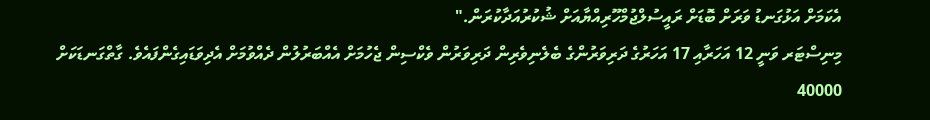އެކަމަށް އަޅުގަނޑު ވަރަށް ބޮޑަށް ރައީސުލްޖުމްހޫރިއްޔާއަށް ޝުކުރުއަދާކުރަން."
މިނިސްޓަރ ވަނީ 12 އަހަރާއި 17 އަހަރުގެ ދަރިވަރުންގެ ބެލެނިވެރިން ދަރިވަރުން ވެކްސިން ޖެހުމަށް އެއްބަރުލުން ދެއްވުމަށް އެދިވަޑައިގެންފައެވެ. ގާތްގަނޑަކަށް 40000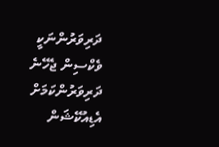ދަރިވަރުންނަކީ ވެކްސިން ޖެހޭނެ ދަރިވަރުންކަމަށް އެޑިއުކޭޝަން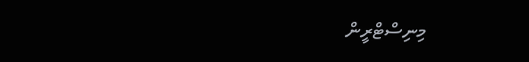މިނިސްޓްރީން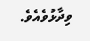ވިދާޅުވެއެވެ.